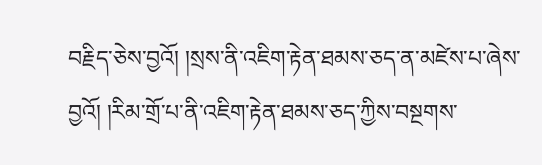བརྗིད་ཅེས་བྱའོ། །སྲས་ནི་འཇིག་རྟེན་ཐམས་ཅད་ན་མཛེས་པ་ཞེས་བྱའོ། །རིམ་གྲོ་པ་ནི་འཇིག་རྟེན་ཐམས་ཅད་ཀྱིས་བསྔགས་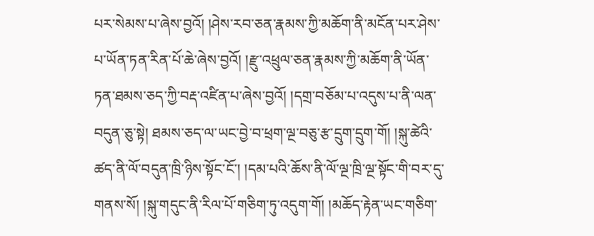པར་སེམས་པ་ཞེས་བྱའོ། །ཤེས་རབ་ཅན་རྣམས་ཀྱི་མཆོག་ནི་མངོན་པར་ཤེས་པ་ཡོན་ཏན་རིན་པོ་ཆེ་ཞེས་བྱའོ། །རྫུ་འཕྲུལ་ཅན་རྣམས་ཀྱི་མཆོག་ནི་ཡོན་ཏན་ཐམས་ཅད་ཀྱི་བརྡ་འཛིན་པ་ཞེས་བྱའོ། །དགྲ་བཅོམ་པ་འདུས་པ་ནི་ལན་བདུན་ཅུ་སྟེ། ཐམས་ཅད་ལ་ཡང་བྱེ་བ་ཕྲག་ལྔ་བཅུ་རྩ་དྲུག་དྲུག་གོ། །སྐུ་ཚེའི་ཚད་ནི་ལོ་བདུན་ཁྲི་ཉིས་སྟོང་ངོ་། །དམ་པའི་ཆོས་ནི་ལོ་ལྔ་ཁྲི་ལྔ་སྟོང་གི་བར་དུ་གནས་སོ། །སྐུ་གདུང་ནི་རིལ་པོ་གཅིག་ཏུ་འདུག་གོ། །མཆོད་རྟེན་ཡང་གཅིག་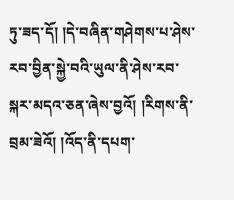ཏུ་ཟད་དོ། །དེ་བཞིན་གཤེགས་པ་ཤེས་རབ་བྱིན་སྐྱེ་བའི་ཡུལ་ནི་ཤེས་རབ་སྐར་མདའ་ཅན་ཞེས་བྱའོ། །རིགས་ནི་བྲམ་ཟེའོ། །འོད་ནི་དཔག་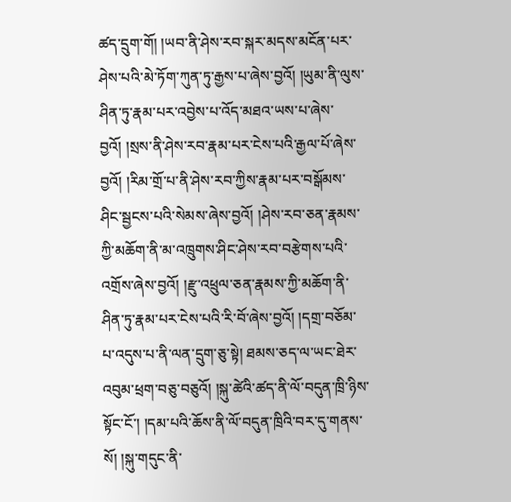ཚད་དྲུག་གོ། །ཡབ་ནི་ཤེས་རབ་སྐར་མདས་མངོན་པར་ཤེས་པའི་མེ་ཏོག་ཀུན་ཏུ་རྒྱས་པ་ཞེས་བྱའོ། །ཡུམ་ནི་ལུས་ཤིན་ཏུ་རྣམ་པར་འབྱེས་པ་འོད་མཐའ་ཡས་པ་ཞེས་བྱའོ། །སྲས་ནི་ཤེས་རབ་རྣམ་པར་ངེས་པའི་རྒྱལ་པོ་ཞེས་བྱའོ། །རིམ་གྲོ་པ་ནི་ཤེས་རབ་ཀྱིས་རྣམ་པར་བསྒོམས་ཤིང་སྦྱངས་པའི་སེམས་ཞེས་བྱའོ། །ཤེས་རབ་ཅན་རྣམས་ཀྱི་མཆོག་ནི་མ་འཁྲུགས་ཤིང་ཤེས་རབ་བརྩེགས་པའི་འགྲོས་ཞེས་བྱའོ། །རྫུ་འཕྲུལ་ཅན་རྣམས་ཀྱི་མཆོག་ནི་ཤིན་ཏུ་རྣམ་པར་ངེས་པའི་རི་བོ་ཞེས་བྱའོ། །དགྲ་བཅོམ་པ་འདུས་པ་ནི་ལན་དྲུག་ཅུ་སྟེ། ཐམས་ཅད་ལ་ཡང་ཐེར་འབུམ་ཕྲག་བཅུ་བཅུའོ། །སྐུ་ཚེའི་ཚད་ནི་ལོ་བདུན་ཁྲི་ཉིས་སྟོང་ངོ་། །དམ་པའི་ཆོས་ནི་ལོ་བདུན་ཁྲིའི་བར་དུ་གནས་སོ། །སྐུ་གདུང་ནི་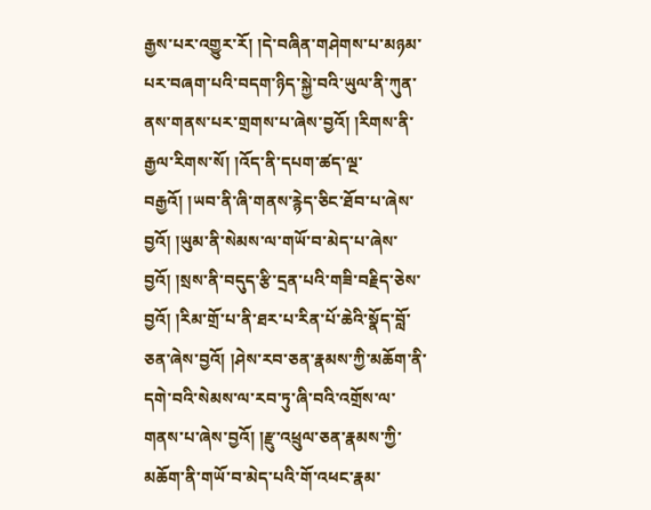རྒྱས་པར་འགྱུར་རོ། །དེ་བཞིན་གཤེགས་པ་མཉམ་པར་བཞག་པའི་བདག་ཉིད་སྐྱེ་བའི་ཡུལ་ནི་ཀུན་ནས་གནས་པར་གྲགས་པ་ཞེས་བྱའོ། །རིགས་ནི་རྒྱལ་རིགས་སོ། །འོད་ནི་དཔག་ཚད་ལྔ་བརྒྱའོ། །ཡབ་ནི་ཞི་གནས་རྙེད་ཅིང་ཐོབ་པ་ཞེས་བྱའོ། །ཡུམ་ནི་སེམས་ལ་གཡོ་བ་མེད་པ་ཞེས་བྱའོ། །སྲས་ནི་བདུད་རྩི་དྲན་པའི་གཟི་བརྗིད་ཅེས་བྱའོ། །རིམ་གྲོ་པ་ནི་ཐར་པ་རིན་པོ་ཆེའི་སྣོད་བློ་ཅན་ཞེས་བྱའོ། །ཤེས་རབ་ཅན་རྣམས་ཀྱི་མཆོག་ནི་དགེ་བའི་སེམས་ལ་རབ་ཏུ་ཞི་བའི་འགྲོས་ལ་གནས་པ་ཞེས་བྱའོ། །རྫུ་འཕྲུལ་ཅན་རྣམས་ཀྱི་མཆོག་ནི་གཡོ་བ་མེད་པའི་གོ་འཕང་རྣམ་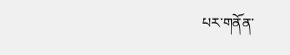པར་གནོན་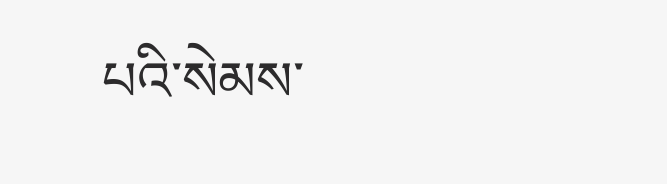པའི་སེམས་